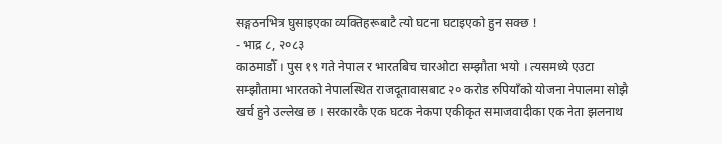सङ्गठनभित्र घुसाइएका व्यक्तिहरूबाटै त्यो घटना घटाइएको हुन सक्छ !
- भाद्र ८, २०८३
काठमाडौँ । पुस १९ गते नेपाल र भारतबिच चारओटा सम्झौता भयो । त्यसमध्ये एउटा सम्झौतामा भारतको नेपालस्थित राजदूतावासबाट २० करोड रुपियाँको योजना नेपालमा सोझै खर्च हुने उल्लेख छ । सरकारकै एक घटक नेकपा एकीकृत समाजवादीका एक नेता झलनाथ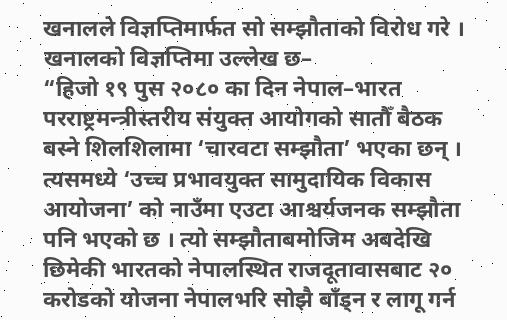खनालले विज्ञप्तिमार्फत सो सम्झौताको विरोध गरे । खनालको विज्ञप्तिमा उल्लेख छ–
“हिजो १९ पुस २०८० का दिन नेपाल–भारत परराष्ट्रमन्त्रीस्तरीय संयुक्त आयोगको सातौँ बैठक बस्ने शिलशिलामा ‘चारवटा सम्झौता’ भएका छन् । त्यसमध्ये ‘उच्च प्रभावयुक्त सामुदायिक विकास आयोजना’ को नाउँमा एउटा आश्चर्यजनक सम्झौता पनि भएको छ । त्यो सम्झौताबमोजिम अबदेखि छिमेकी भारतको नेपालस्थित राजदूतावासबाट २० करोडको योजना नेपालभरि सोझै बाँड्न र लागू गर्न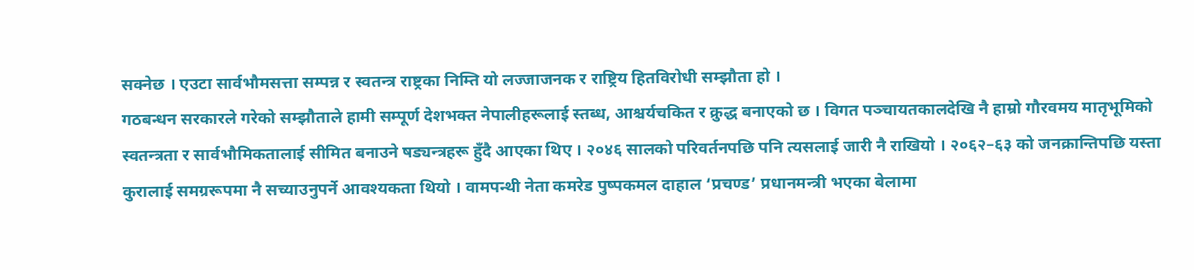सक्नेछ । एउटा सार्वभौमसत्ता सम्पन्न र स्वतन्त्र राष्ट्रका निम्ति यो लज्जाजनक र राष्ट्रिय हितविरोधी सम्झौता हो ।
गठबन्धन सरकारले गरेको सम्झौताले हामी सम्पूर्ण देशभक्त नेपालीहरूलाई स्तब्ध, आश्चर्यचकित र क्रुद्ध बनाएको छ । विगत पञ्चायतकालदेखि नै हाम्रो गौरवमय मातृभूमिको स्वतन्त्रता र सार्वभौमिकतालाई सीमित बनाउने षड्यन्त्रहरू हुँदै आएका थिए । २०४६ सालको परिवर्तनपछि पनि त्यसलाई जारी नै राखियो । २०६२–६३ को जनक्रान्तिपछि यस्ता कुरालाई समग्ररूपमा नै सच्याउनुपर्ने आवश्यकता थियो । वामपन्थी नेता कमरेड पुष्पकमल दाहाल ‘प्रचण्ड’ प्रधानमन्त्री भएका बेलामा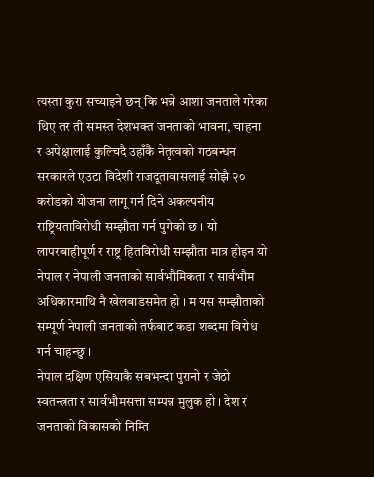त्यस्ता कुरा सच्याइने छन् कि भन्ने आशा जनताले गरेका थिए तर ती समस्त देशभक्त जनताको भावना, चाहना र अपेक्षालाई कुल्चिदै उहाँकै नेतृत्वको गठबन्धन सरकारले एउटा विदेशी राजदूतावासलाई सोझै २० करोडको योजना लागू गर्न दिने अकल्पनीय राष्ट्रियताविरोधी सम्झौता गर्न पुगेको छ । यो लापरबाहीपूर्ण र राष्ट्र हितविरोधी सम्झौता मात्र होइन यो नेपाल र नेपाली जनताको सार्वभौमिकता र सार्वभौम अधिकारमाथि नै खेलबाडसमेत हो । म यस सम्झौताको सम्पूर्ण नेपाली जनताको तर्फबाट कडा शब्दमा विरोध गर्न चाहन्छु ।
नेपाल दक्षिण एसियाकै सबभन्दा पुरानो र जेठो स्वतन्त्रता र सार्वभौमसत्ता सम्पन्न मुलुक हो । देश र जनताको विकासको निम्ति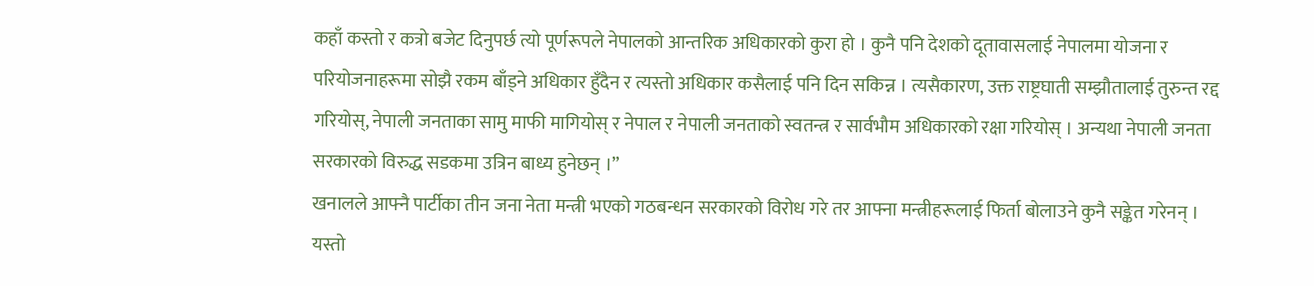कहाँ कस्तो र कत्रो बजेट दिनुपर्छ त्यो पूर्णरूपले नेपालको आन्तरिक अधिकारको कुरा हो । कुनै पनि देशको दूतावासलाई नेपालमा योजना र परियोजनाहरूमा सोझै रकम बाँड्ने अधिकार हुँदैन र त्यस्तो अधिकार कसैलाई पनि दिन सकिन्न । त्यसैकारण, उक्त राष्ट्रघाती सम्झौतालाई तुरुन्त रद्द गरियोस्, नेपाली जनताका सामु माफी मागियोस् र नेपाल र नेपाली जनताको स्वतन्त्र र सार्वभौम अधिकारको रक्षा गरियोस् । अन्यथा नेपाली जनता सरकारको विरुद्ध सडकमा उत्रिन बाध्य हुनेछन् ।”
खनालले आफ्नै पार्टीका तीन जना नेता मन्त्री भएको गठबन्धन सरकारको विरोध गरे तर आफ्ना मन्त्रीहरूलाई फिर्ता बोलाउने कुनै सङ्केत गरेनन् । यस्तो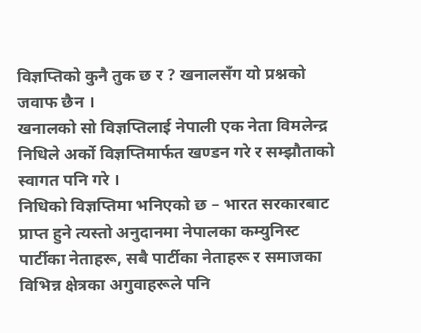विज्ञप्तिको कुनै तुक छ र ? खनालसँग यो प्रश्नको जवाफ छैन ।
खनालको सो विज्ञप्तिलाई नेपाली एक नेता विमलेन्द्र निधिले अर्को विज्ञप्तिमार्फत खण्डन गरे र सम्झौताको स्वागत पनि गरे ।
निधिको विज्ञप्तिमा भनिएको छ – भारत सरकारबाट प्राप्त हुने त्यस्तो अनुदानमा नेपालका कम्युनिस्ट पार्टीका नेताहरू, सबै पार्टीका नेताहरू र समाजका विभिन्न क्षेत्रका अगुवाहरूले पनि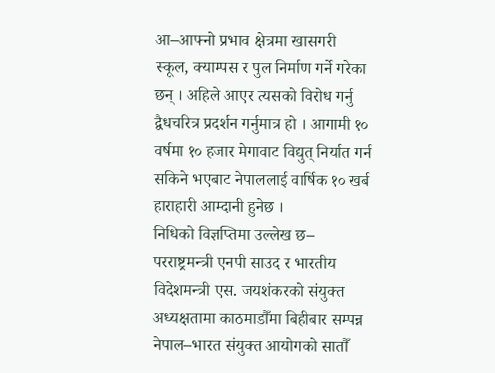आ–आफ्नो प्रभाव क्षेत्रमा खासगरी स्कूल, क्याम्पस र पुल निर्माण गर्ने गरेका छन् । अहिले आएर त्यसको विरोध गर्नु द्वैधचरित्र प्रदर्शन गर्नुमात्र हो । आगामी १० वर्षमा १० हजार मेगावाट विद्युत् निर्यात गर्न सकिने भएबाट नेपाललाई वार्षिक १० खर्ब हाराहारी आम्दानी हुनेछ ।
निधिको विज्ञप्तिमा उल्लेख छ– परराष्ट्रमन्त्री एनपी साउद र भारतीय विदेशमन्त्री एस. जयशंकरको संयुक्त अध्यक्षतामा काठमाडौँमा बिहीबार सम्पन्न नेपाल–भारत संयुक्त आयोगको सातौँ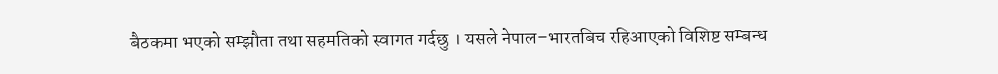बैठकमा भएको सम्झौता तथा सहमतिको स्वागत गर्दछु । यसले नेपाल–भारतबिच रहिआएको विशिष्ट सम्बन्ध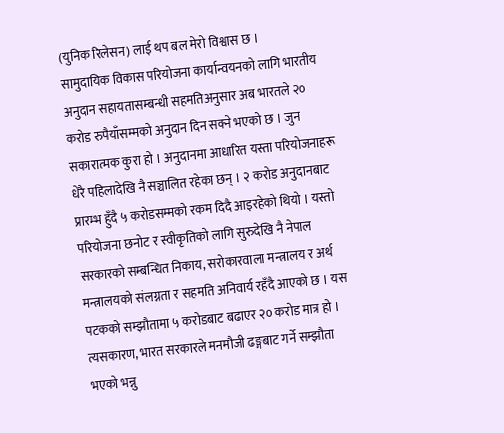(युनिक रिलेसन) लाई थप बल मेरो विश्वास छ ।
सामुदायिक विकास परियोजना कार्यान्वयनको लागि भारतीय अनुदान सहायतासम्बन्धी सहमतिअनुसार अब भारतले २० करोड रुपैयाँसम्मको अनुदान दिन सक्ने भएको छ । जुन सकारात्मक कुरा हो । अनुदानमा आधारित यस्ता परियोजनाहरू धेरै पहिलादेखि नै सञ्चालित रहेका छन् । २ करोड अनुदानबाट प्रारम्भ हुँदै ५ करोडसम्मको रकम दिदै आइरहेको थियो । यस्तो परियोजना छनोट र स्वीकृतिको लागि सुरुदेखि नै नेपाल सरकारको सम्बन्धित निकाय, सरोकारवाला मन्त्रालय र अर्थ मन्त्रालयको संलग्नता र सहमति अनिवार्य रहँदै आएको छ । यस पटकको सम्झौतामा ५ करोडबाट बढाएर २० करोड मात्र हो । त्यसकारण, भारत सरकारले मनमौजी ढङ्गबाट गर्ने सम्झौता भएको भन्नु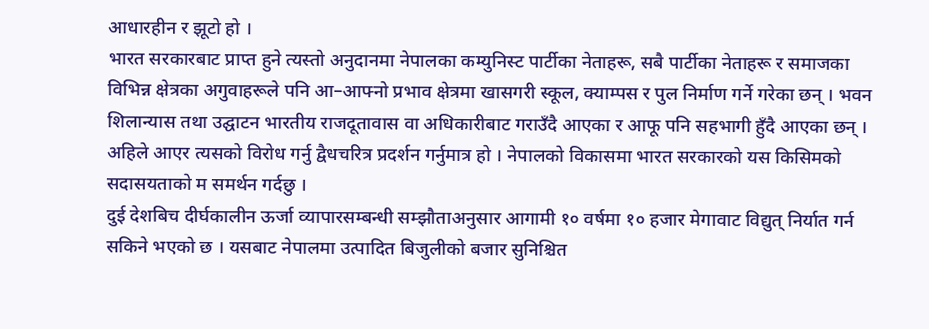आधारहीन र झूटो हो ।
भारत सरकारबाट प्राप्त हुने त्यस्तो अनुदानमा नेपालका कम्युनिस्ट पार्टीका नेताहरू, सबै पार्टीका नेताहरू र समाजका विभिन्न क्षेत्रका अगुवाहरूले पनि आ–आफ्नो प्रभाव क्षेत्रमा खासगरी स्कूल, क्याम्पस र पुल निर्माण गर्ने गरेका छन् । भवन शिलान्यास तथा उद्घाटन भारतीय राजदूतावास वा अधिकारीबाट गराउँदै आएका र आफू पनि सहभागी हुँदै आएका छन् । अहिले आएर त्यसको विरोध गर्नु द्वैधचरित्र प्रदर्शन गर्नुमात्र हो । नेपालको विकासमा भारत सरकारको यस किसिमको सदासयताको म समर्थन गर्दछु ।
दुई देशबिच दीर्घकालीन ऊर्जा व्यापारसम्बन्धी सम्झौताअनुसार आगामी १० वर्षमा १० हजार मेगावाट विद्युत् निर्यात गर्न सकिने भएको छ । यसबाट नेपालमा उत्पादित बिजुलीको बजार सुनिश्चित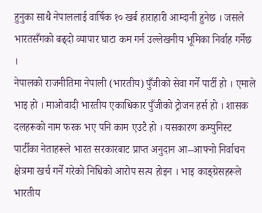हुनुका साथै नेपाललाई वार्षिक १० खर्ब हाराहारी आम्दानी हुनेछ । जसले भारतसँगको बढ्दो व्यापार घाटा कम गर्न उल्लेखनीय भूमिका निर्वाह गर्नेछ ।
नेपालको राजनीतिमा नेपाली (भारतीय) पुँजीको सेवा गर्ने पार्टी हो । एमाले भाइ हो । माओवादी भारतीय एकाधिकार पुँजीको ट्रोजन हर्स हो । शासक दलहरूको नाम फरक भए पनि काम एउटै हो । यसकारण कम्युनिस्ट पार्टीका नेताहरूले भारत सरकारबाट प्राप्त अनुदान आ–आफ्नो निर्वाचन क्षेत्रमा खर्च गर्ने गरेको निधिको आरोप सत्य होइन । भाइ काङ्ग्रेसहरूले भारतीय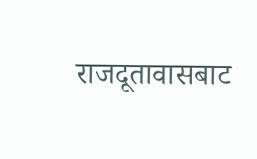राजदूतावासबाट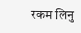रकम लिनु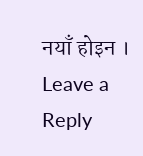नयाँ होइन ।
Leave a Reply